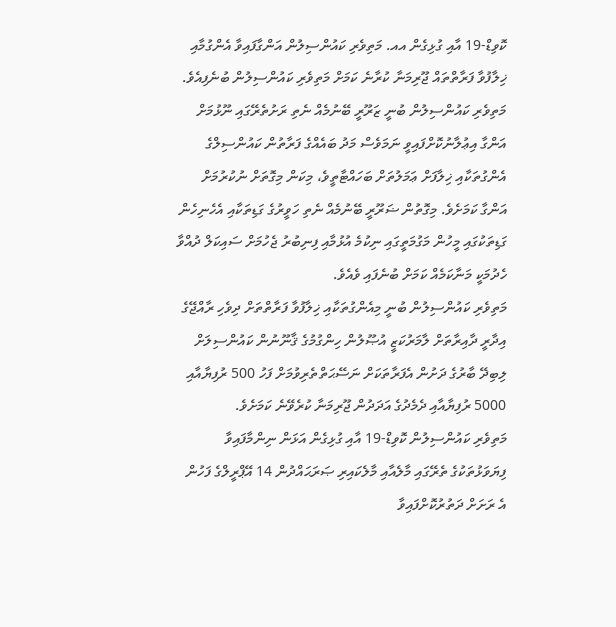ކޮވިޑް-19 އާއި ގުޅިގެން އއ. މަތިވެރި ކައުންސިލުން އަންގާފައިވާ އެންގުމާއި ޚިލާފުވާ ފަރާތްތައް ޖޫރިމަނާ ކުރާނެ ކަމަށް މަތިވެރި ކައުންސިލުން ބުނެފިއެވެ.
މަތިވެރި ކައުންސިލުން ބުނީ ޒަރޫރީ ބޭނުމެއް ނެތި ރަށުތެރޭގައި ނޫޅުމަށް އަންގާ އިޢުލާނުކޮށްފައިވީ ނަމަވެސް މަދު ބައެއްގެ ފަރާތުން ކައުންސިލްގެ އެންގުތަކާއި ޚިލާފަށް ޢަމަލުތަށް ބަހައްޓާތީވެ، މިކަން މިގޮތަށް ނުކުރުމަށް އަންގާ ކަމަށެވެ. މިގޮތުން ޟަރޫރީ ބޭނުމެއް ނެތި ހަވީރުގެ ގަޑިތަކާއި އެހެނިހެން ގަޑިތަކުގައި މީހުން މަގުމަތީގައި ނިކުމެ އުޅުމާއި ފިނިބުރު ޖެހުމަށް ސައިކަލް ދުއްވާ ހެދުމަކީ މަނާކަމެއް ކަމަށް ބުނެފައި ވެއެވެ.
މަތިވެރި ކައުންސިލުން ބުނީ މިއެންގުތަކާއި ޚިލާފުވާ ފަރާތްތަށް ދިވެހި ރާއްޖޭގެ އިދާރީ ދާއިރާތަށް ލާމަރުކަޒީ އުޞޫލުން ހިންގުމުގެ ޤާނޫނުން ކައުންސިލަށް ލިބިދޭ ބާރުގެ ދަށުން އެފަރާތަކަށް ނަސޭޙަތްތެރިވުމަށް ފަހު 500 ރުފިޔާއާއި 5000 ރުފިޔާއާއި ދެމެދުގެ އަދަދުން ޖޫރިމަނާ ކުރެވޭނެ ކަމަށެވެ.
މަތިވެރި ކައުންސިލުން ކޮވިޑް-19 އާއި ގުޅިގެން އަޅަން ނިންމާފައިވާ ފިޔަވަޅުތަކުގެ ތެރޭގައި މާލެއާއި މާލެކައިރި ޞަރަޙައްދުން 14 އޭޕްރީލްގެ ފަހުން އެ ރަށަށް ދަތުރުކޮށްފައިވާ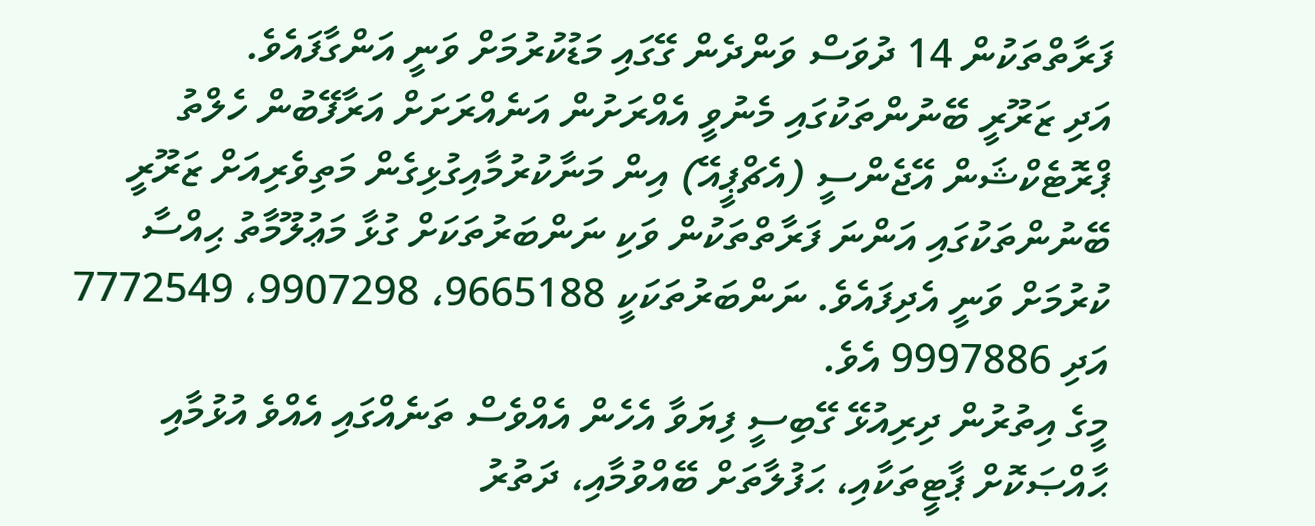ފަރާތްތަކުން 14 ދުވަސް ވަންދެން ގޭގައި މަޑުކުރުމަށް ވަނީ އަންގާފައެވެ.
އަދި ޒަރޫރީ ބޭނުންތަކުގައި މެނުވީ އެއްރަށުން އަނެއްރަށަށް އަރާފޭބުން ހެލްތު ޕްރޮޓެކްޝަން އޭޖެންސީ (އެޗްޕީއޭ) އިން މަނާކުރުމާއިގުޅިގެން މަތިވެރިއަށް ޒަރޫރީ ބޭނުންތަކުގައި އަންނަ ފަރާތްތަކުން ވަކި ނަންބަރުތަކަށް ގުޅާ މަޢުލޫމާތު ޙިއްސާ ކުރުމަށް ވަނީ އެދިފައެވެ. ނަންބަރުތަކަކީ 9665188، 9907298، 7772549 އަދި 9997886 އެވެ.
މީގެ އިތުރުން ދިރިއުޅޭ ގޭބިސީ ފިޔަވާ އެހެން އެއްވެސް ތަނެއްގައި އެއްވެ އުޅުމާއި ޙާއްޞަކޮށް ޕާޓީތަކާއި، ޙަފުލާތަށް ބޭއްވުމާއި، ދަތުރު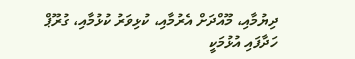ދިޔުމާއި، މޫއްދަށް އެރުމާއި، ކުޅިވަރު ކުޅުމާއި، ގުރޫޕް ހަދާފައި އުޅުމަކީ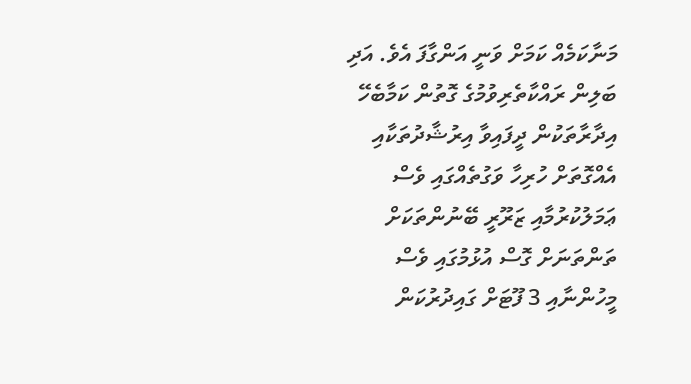މަނާކަމެއް ކަމަށް ވަނީ އަންގާފަ އެވެ. އަދި ބަލިން ރައްކާތެރިވުމުގެ ގޮތުން ކަމާބެހޭ އިދާރާތަކުން ދީފައިވާ އިރުޝާދުތަކާއި އެއްގޮތަށް ހުރިހާ ވަގުތެއްގައި ވެސް ޢަމަލުކުރުމާއި ޒަރޫރީ ބޭނުންތަކަށް ތަންތަނަށް ގޮސް އުޅުމުގައި ވެސް މީހުންނާއި 3 ފޫޓަށް ގައިދުރުކަން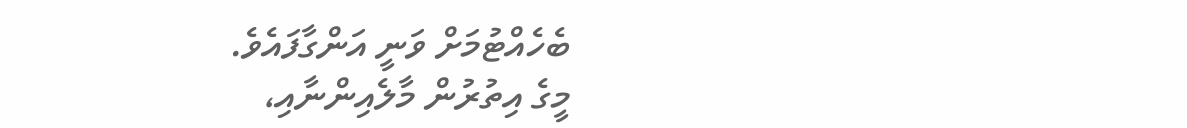ބެހެއްޓުމަށް ވަނީ އަންގާފައެވެ.
މީގެ އިތުރުން މާލެއިންނާއި،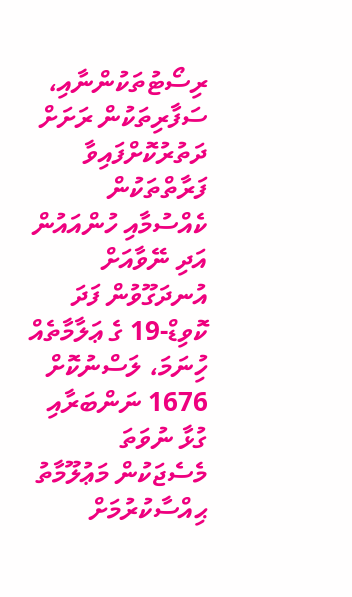ރިސޯޓުތަކުންނާއި، ސަފާރިތަކުން ރަށަށް ދަތުރުކޮށްފައިވާ ފަރާތްތަކުން ކެއްސުމާއި ހުންއައުން އަދި ނޭވާއަށް އުނދަގޫވުން ފަދަ ކޮވިޑް-19 ގެ ޢަލާމާތެއް ހުިނަމަ، ލަސްނުކޮށް 1676 ނަންބަރާއި ގުޅާ ނުވަތަ މެސެޖަކުން މަޢުލޫމާތު ޙިއްސާކުރުމަށް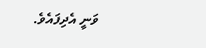ވަނީ އެދިފައެވެ.